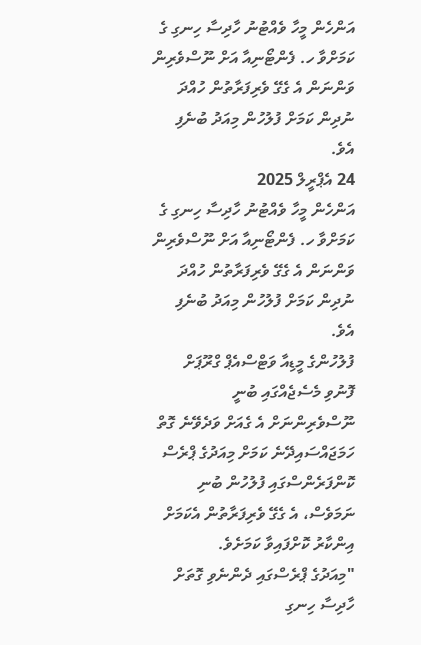އަންހެން މީހާ ވެއްޓުނު ހާދިސާ ހިނގި ގެ ކަމަށްވާ ހ. ފެންޓޯނިއާ އަށް ނޫސްވެރިން ވަންނަން އެ ގެގޭ ވެރިފަރާތުން ހުއްދަ ނުދިން ކަމަށް ފުލުހުން މިއަދު ބުނެފި އެވެ.
24 އެޕްރީލް 2025
އަންހެން މީހާ ވެއްޓުނު ހާދިސާ ހިނގި ގެ ކަމަށްވާ ހ. ފެންޓޯނިއާ އަށް ނޫސްވެރިން ވަންނަން އެ ގެގޭ ވެރިފަރާތުން ހުއްދަ ނުދިން ކަމަށް ފުލުހުން މިއަދު ބުނެފި އެވެ.
ފުލުހުންގެ މީޑިއާ ވަޓްސްއެޕް ގްރޫޕަށް ފޮނުވި މެސެޖެއްގައި ބުނީ ނޫސްވެރިންނަށް އެ ގެއަށް ވަދެވޭނެ ގޮތް ހަމަޖައްސައިދޭނެ ކަމަށް މިއަދުގެ ޕްރެސް ކޮންފަރެންސްގައި ފުލުހުން ބުނި ނަމަވެސް، އެ ގެގޭ ވެރިފަރާތުން އެކަމަށް އިންކާރު ކޮށްފައިވާ ކަމަށެވެ.
"މިއަދުގެ ޕްރެސްގައި ދެންނެވި ގޮތަށް ހާދިސާ ހިނގި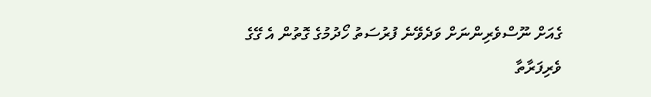ގެއަށް ނޫސްވެރިންނަށް ވަދެވޭނެ ފުރުސަތު ހޯދުމުގެ ގޮތުން އެ ގޭގެ ވެރިފަރާތާ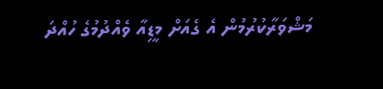މަޝްވަރާކުރުމުން އެ ގެއަށް މީޑިއާ ވެއްދުމުގެ ހުއްދަ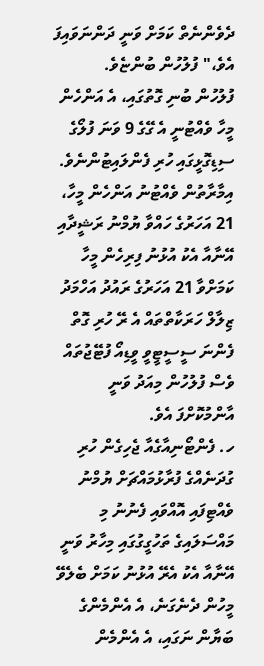ދެވެންނެތް ކަމަށް ވަނީ ދަންނަވައިފަ އެވެ،" ފުލުހުން ބުންޏެވެ.
ފުލުހުން ބުނި ގޮތުގައި، އެ އަންހެން މީހާ ވެއްޓުނީ އެ ގޭގެ 9 ވަނަ ފުލޯގެ ސިޑިގޮޅީގައި ހުރި ފެންލައިޓުންނެވެ.
އިމާރާތުން ވެއްޓުނު އަންހެން މީހާ، 21 އަހަރުގެ ހައްވާ ޔުމްނު ރަޝީދާއި އޭނާއާ އެކު އުޅުނު ފިރިހެން މީހާ ކަމަށްވާ 21 އަހަރުގެ ރައުދު އަހްމަދު ޒިލާލް ހަރަކާތްތައް އެ ރޭ ހުރި ގޮތް ފެންނަ ސީސީޓީވީ ވީޑިއޯ ފުޓޭޖުތައް ވެސް ފުލުހުން މިއަދު ވަނީ އާންމުކޮށްފަ އެވެ.
ހ. ފެންޓޯނިއާގެއާ ޖެހިގެން ހުރި ގުދަނެއްގެ ފުރާޅުމައްޗަށް ޔުމްނު ވެއްޓިފައި އޮއްވައި ފެނުނު މި މައްސަލައިގެ ތަހުގީގުގައި މިހާރު ވަނީ އޭނާއާ އެކު އެރޭ އުޅުނު ކަމަށް ބެލެވޭ މީހުން ދެނެގަނެ، އެ އެންމެންގެ ބަޔާން ނަގައި، އެ އެންމެން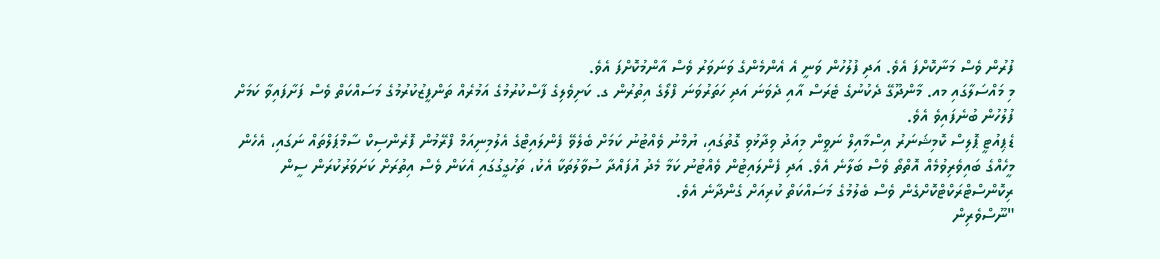ފުރުން ވެސް މަނާކޮށްފަ އެވެ. އަދި ފުލުހުން ވަނީ އެ އެންމެންގެ ވަނަވަރު ވެސް އާންމުކޮށްފަ އެވެ.
މި މައްސަލާގައި މއ. މާންދޫގޭ ދެކުނުގެ ޓެރަސް އާއި ދެވަނަ އަދި ހަތަރުވަނަ ފްލޯގެ އިތުރުން ގ. ކަށިވެލިގެ ފާސްކުރުމުގެ އަމުރެއް ތަންފީޒުކުރުމުގެ މަސައްކަތް ވެސް ފަށާފައިވާ ކަމަށް ފުލުހުން ބުނެފައިވެ އެވެ.
ޑެޕިއުޓީ ޕޮލިސް ކޮމިޝަނަރު އިސްމާއިލް ނަވީން މިއަދު ވިދާޅުވި ގޮތުގައި، ޔުމްނު ވެއްޓުނު ކަމަށް ބެލެވޭ ފެންލައިޓްގެ އެލުމިނިއަމް ފްރޭމުން ފޮރެންސިކް ސާމްޕަލްތައް ނަގައި، އެހެން މީހެއްގެ ބައިވެރިވުމެއް އޮތްތޯ ވެސް ބަލާނެ އެވެ. އަދި ފެންލައިޓުން ވެއްޓުނު ކަމާ މެދު އުފައްދާ ސުވާލުތަކާ އެކު، ތަހުގީގުގައި އެކަން ވެސް އިތުރަށް ކަށަވަރުކުރަން ސީން ރިކޮންސްޓްރަކްޓްކޮށްގެން ވެސް ބެލުމުގެ މަސައްކަތް ކުރިއަށް ގެންދާނެ އެވެ.
"ނޫސްވެރިން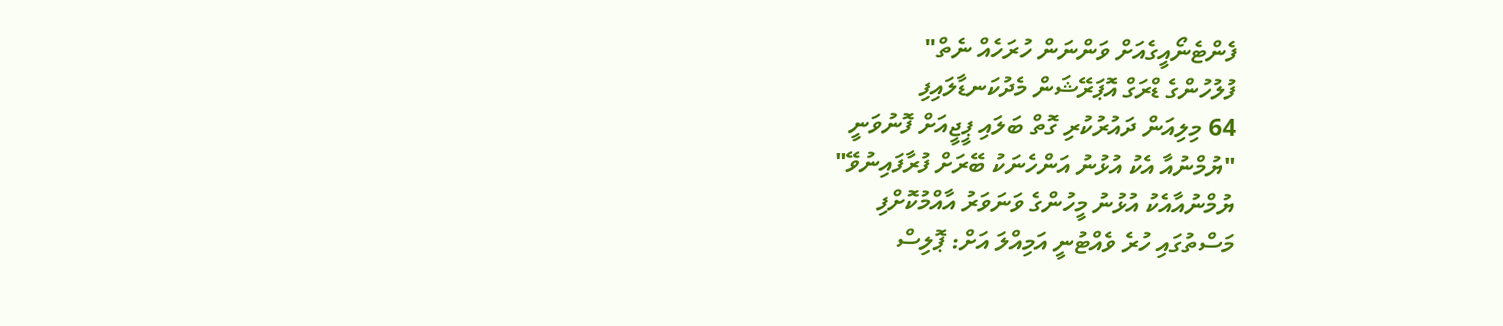ފެންޓެނޯއީގެއަށް ވަންނަން ހުރަހެއް ނެތް"
ފުލުހުންގެ ޑްރަގް އޮޕަރޭޝަން މެދުކަނޑާލައިފި
64 މިލިއަން ދައުރުކުރި ގޮތް ބަލައި ޕީޖީއަށް ފޮނުވަނީ
"ޔުމްނުއާ އެކު އުޅުނު އަންހެނަކު ބޭރަށް ފުރާފައިނުވޭ"
ޔުމްނުއާއެކު އުޅުނު މީހުންގެ ވަނަވަރު އާއްމުކޮށްފި
މަސްތުގައި ހުރެ ވެއްޓުނީ އަމިއްލަ އަށް: ޕޮލިސް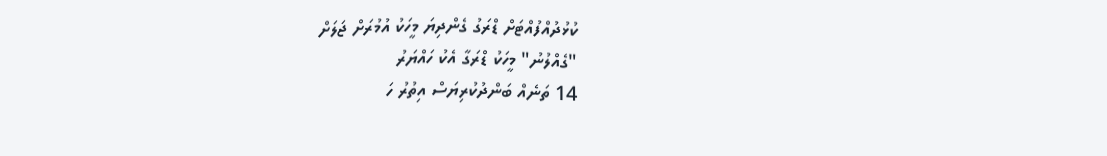ކުޅުދުއްފުއްޓަށް ޑްރަގު ގެންދިޔަ މީހަކު އުމުރަށް ޖަލަށް
"ގެއްލުނު" މީހަކު ޑްރަގާ އެކު ހައްޔަރު
14 ތަނެއް ބަންދުކުރިޔަސް އިތުރު ހަ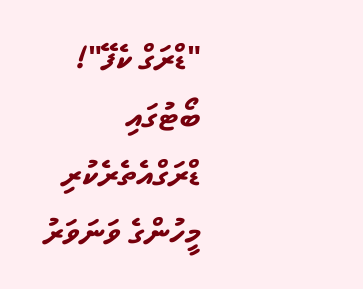"ޑްރަގް ކެފޭ"!
ބޯޓުގައި ޑްރަގްއެތެރެކުރި މީހުންގެ ވަނަވަރު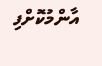އާންމުކޮށްފި